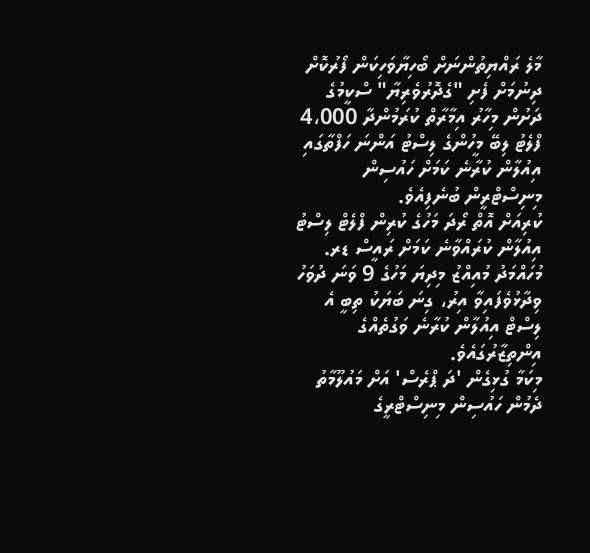މާލެ ރައްޔިތުންނަށް ބޯހިޔާވަހިކަން ފޯރުކޮށް ދިނުމަށް ފެށި "ގެދޮރުވެރިޔާ" ސްކީމުގެ ދަށުން މިހާރު އިމާރާތް ކުރަމުންދާ 4،000 ފްލެޓު ލިބޭ މީހުންގެ ލިސްޓު އަންނަ ހަފްތާގައި އިއުލާން ކުރާނެ ކަމަށް ހައުސިން މިނިސްޓްރީން ބުނެފިއެވެ.
ކުރިއަށް އޮތް ރޯދަ މަހުގެ ކުރިން ފްލެޓް ލިސްޓު އިއުލާން ކުރައްވާނެ ކަމަށް ރައީސް ޑރ. މުހައްމަދު މުއިއްޒު މިދިޔަ މަހުގެ 9 ވަނަ ދުވަހު ވިދާޅުވެފައިވާ އިރު، ގިނަ ބަޔަކު ތިބީ އެ ލިސްޓް އިއުލާން ކުރާނެ ވަގުތެއްގެ އިންތިޒާރުގައެވެ.
މިކަމާ ގުޅިގެން 'ދަ ޕްރެސް' އަށް މައުލޫމާތު ދެމުން ހައުސިން މިނިސްޓްރީގެ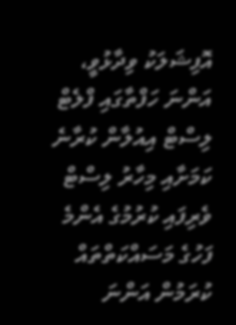އޮފިޝަލަކު ވިދާޅުވީ، އަންނަ ހަފްތާގައި ފްލެޓް ލިސްޓް އިއުލާން ކުރާނެ ކަމަށާއި މިހާރު ލިސްޓް ވެރިފައި ކުރުމުގެ އެންމެ ފަހުގެ މަސައްކަތްތައް ކުރަމުން އަންނަ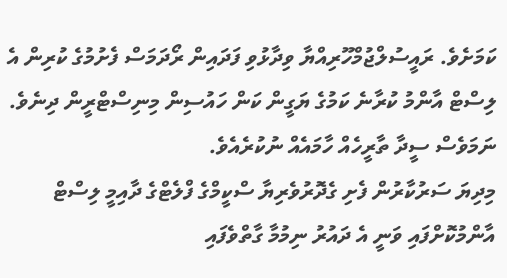ކަމަށެވެ. ރައީސުލްޖުމްހޫރިއްޔާ ވިދާޅުވި ފަދައިން ރޯދަމަސް ފެށުމުގެ ކުރިން އެ ލިސްޓް އާންމު ކުރާނެ ކަމުގެ ޔަގީން ކަން ހައުސިން މިނިސްޓްރީން ދިނެވެ. ނަމަވެސް ސީދާ ތާރީހެއް ހާމައެއް ނުކުރެއެވެ.
މިދިޔަ ސަރުކާރުން ފެށި ގެދޮރުވެރިޔާ ސްކީމްގެ ފްލެޓްގެ ދާއިމީ ލިސްޓް އާންމުކޮށްފައި ވަނީ އެ ދައުރު ނިމުމާ ގާތްވެފައި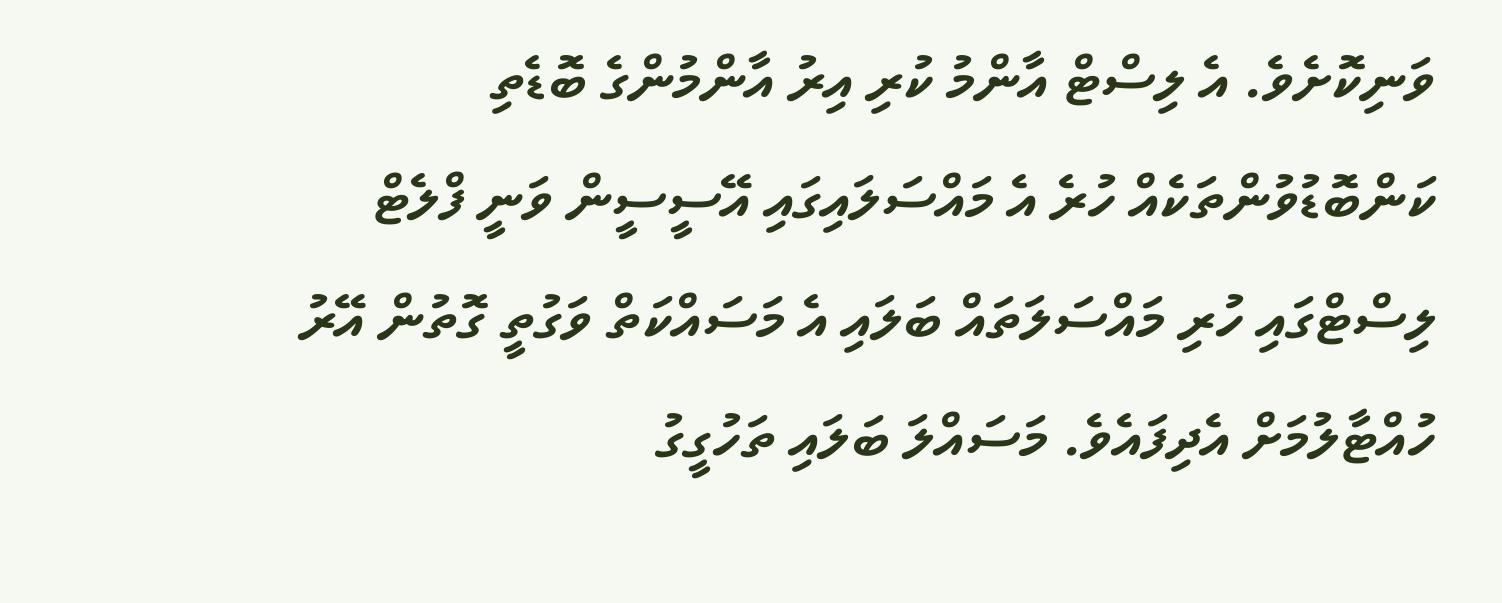ވަނިކޮށެވެ. އެ ލިސްޓް އާންމު ކުރި އިރު އާންމުންގެ ބޮޑެތި ކަންބޮޑުވުންތަކެއް ހުރެ އެ މައްސަލައިގައި އޭސީސީން ވަނީ ފްލެޓް ލިސްޓްގައި ހުރި މައްސަލަތައް ބަލައި އެ މަސައްކަތް ވަގުތީ ގޮތުން އޭރު ހުއްޓާލުމަށް އެދިފައެވެ. މަސައްލަ ބަލައި ތަހުގީގު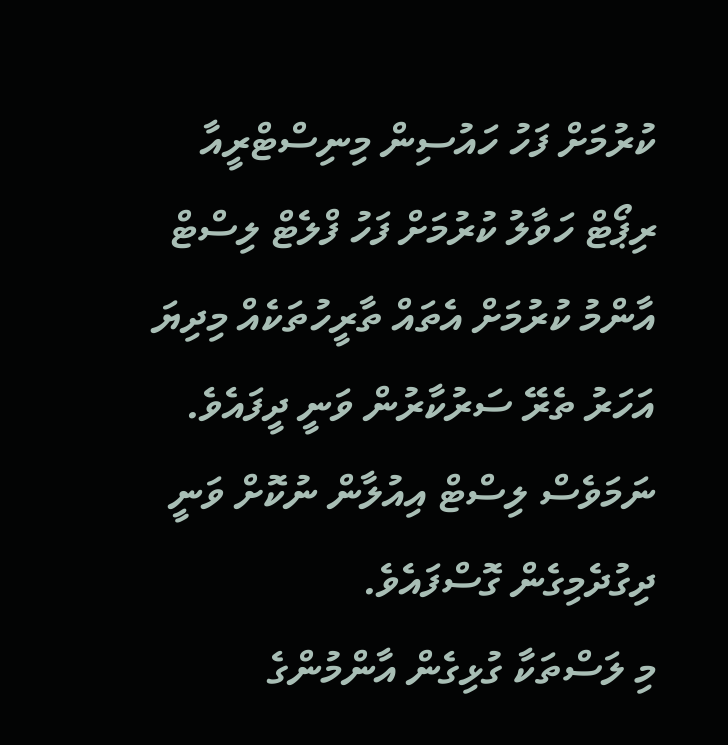ކުރުމަށް ފަހު ހައުސިން މިނިސްޓްރީއާ ރިޕޯޓް ހަވާލު ކުރުމަށް ފަހު ފްލެޓް ލިސްޓް އާންމު ކުރުމަށް އެތައް ތާރީހުތަކެއް މިދިޔަ އަހަރު ތެރޭ ސަރުކާރުން ވަނީ ދީފައެވެ. ނަމަވެސް ލިސްޓް އިއުލާން ނުކޮށް ވަނީ ދިގުދެމިގެން ގޮސްފައެވެ.
މި ލަސްތަކާ ގުޅިގެން އާންމުންގެ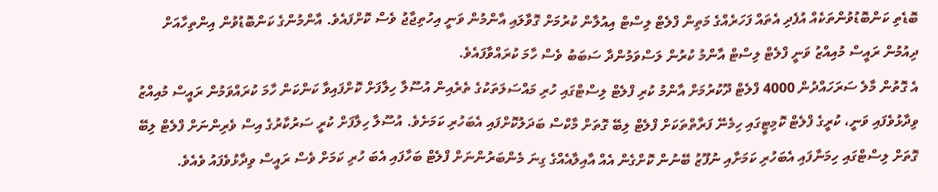ބޮޑެތި ކަންބޮޑުވުންތަކެއް އުފެދި އެތައް ފަހަރެއްގެ މަތިން ފްލެޓް ލިސްޓް އިއުލާން ކުރުމަށް ގޮވާލައި އާންމުން ވަނީ އިހުތިޖާޖު ވެސް ކޮށްފައެވެ. އާންމުންގެ ކަންބޮޑުވުން އިންތިހާއަށް ދިއުމުން ރައީސް މުއިއްޒު ވަނީ ފްލެޓް ލިސްޓް އާންމު ކުރުން ލަސްވަމުންދާ ސަބަބު ވެސް ހާމަ ކުރައްވާފައެވެ.
އެ ގޮތުން މާލެ ސަރަހައްދުން 4000 ފްލެޓް ދޫކުރުމަށް އާންމު ކުރި ފްލެޓް ލިސްޓްގައި ހުރި މައްސަލަތަކުގެ ތެރެއިން އުސޫލާ ހިލާފަށް ކޮށްފައިވާ ކަންކަން ހާމަ ކުރައްވަމުން ރައީސް މުއިއްޒު ވިދާޅުވެފައި ވަނީ، ކުރީގެ ފްލެޓް ކޮމިޓީގައި ހިމެނޭ ފަރާތްތަކަށް ފްލެޓް ލިބޭ ގޮތަށް މާކްސް ބަދަލުކޮށްފައި އެބަހުރި ކަމަށެވެ. އުސޫލާ ހިލާފަށް ކުރީ ސަރުކާރުގެ އިސް ވެރިންނަށް ފްލެޓް ލިބޭ ގޮތަށް ލިސްޓްގައި ހިމަނާފައި އެބަހުރި ކަމަށާއި ނުފޫޒު ބޭނުން ކޮށްގެން އެއް އާއިލާއެއްގެ ގިނަ މެންބަރުންނަށް ފްލެޓް ބަހާފައި އެބަ ހުރި ކަމަށް ވެސް ރައީސް ވިދާޅުވެފައު ވެއެވެ.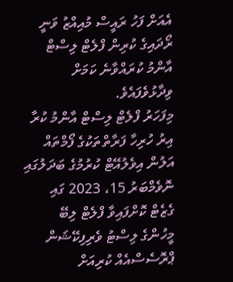އެއަށް ފަހު ރައީސް މުއިއްޒު ވަނީ ރޯދައިގެ ކުރިން ފްލެޓް ލިސްޓް އާންމު ކުރައްވާނެ ކަމަށް ވިދާޅުވެފައެވެ.
މިފަހަރު ފްލެޓް ލިސްޓް އާންމު ކުރާ އިރު ހުރިހާ ފަރާތްތަކުގެ ފޯމްތައް އަލުން އިވެލުއޭޓް ކުރުމުގެ ބަދަލުގައި ނޮވެމްބަރު 15، 2023 ގައި ގެޒެޓް ކޮށްފައިވާ ފްލެޓް ލިބޭ މީހުންގެ ލިސްޓު ވެރިފިކޭޝަން ޕްރޮސެސްއެއް ކުރިއަށް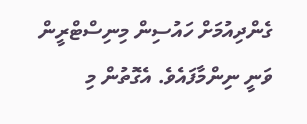ގެންދިއުމަށް ހައުސިން މިނިސްޓްރީން ވަނީ ނިންމާފައެވެ. އެގޮތުން މި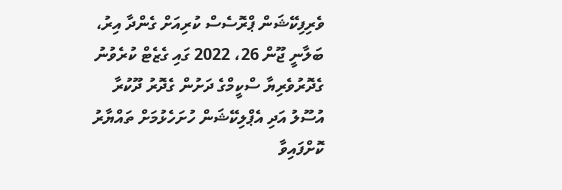ވެރިފިކޭޝަން ޕްރޮސެސް ކުރިއަށް ގެންދާ އިރު، ބަލާނީ ޖޫން 26، 2022 ގައި ގެޒެޓް ކުރެވުނު ގެދޮރުވެރިޔާ ސްކީމްގެ ދަށުން ގެދޮރު ދޫކުރާ އުސޫލު އަދި އެޕްލިކޭޝަން ހުށަހެޅުމަށް ތައްޔާރު ކޮށްފައިވާ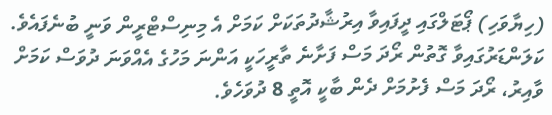(ހިޔާވަހި) ޕޯޓަލްގައި ދީފައިވާ އިރުޝާދުތަކަށް ކަމަށް އެ މިނިސްޓްރީން ވަނީ ބުނެފައެވެ.
ކަލަންޑަރުގައިވާ ގޮތުން ރޯދަ މަސް ފަށާނެ ތާރީހަކީ އަންނަ މަހުގެ އެއްވަނަ ދުވަސް ކަމަށް ވާއިރު، ރޯދަ މަސް ފެށުމަށް ދެން ބާކީ އޮތީ 8 ދުވަހެވެ.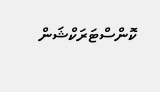ކޮންސްޓަރަކްޝަން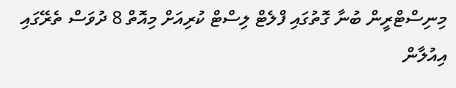މިނިސްޓްރީން ބުނާ ގޮތުގައި ފްލެޓް ލިސްޓް ކުރިއަށް މިއޮތް 8 ދުވަސް ތެރޭގައި އިއުލާން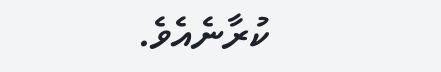ކުރާނެއެވެ.